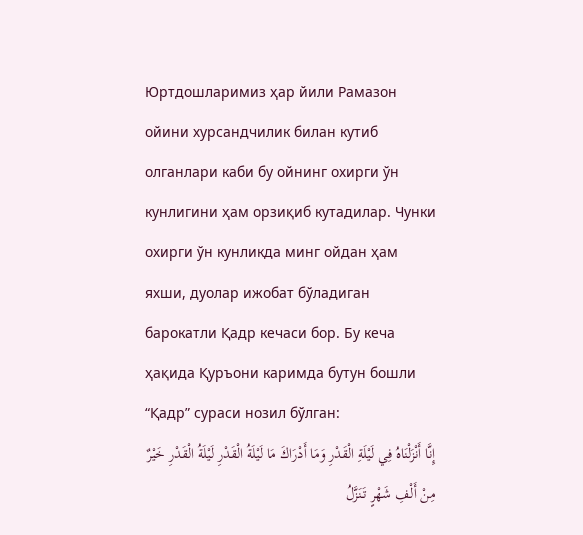Юртдошларимиз ҳар йили Рамазон ойини хурсандчилик билан кутиб олганлари каби бу ойнинг охирги ўн кунлигини ҳам орзиқиб кутадилар. Чунки охирги ўн кунликда минг ойдан ҳам яхши, дуолар ижобат бўладиган барокатли Қадр кечаси бор. Бу кеча ҳақида Қуръони каримда бутун бошли “Қадр” сураси нозил бўлган:
إِنَّا أَنْزَلْنَاهُ فِي لَيْلَةِ الْقَدْرِ وَمَا أَدْرَاكَ مَا لَيْلَةُ الْقَدْرِ لَيْلَةُ الْقَدْرِ خَيْرٌ مِنْ أَلْفِ شَهْرٍ تَنَزَّلُ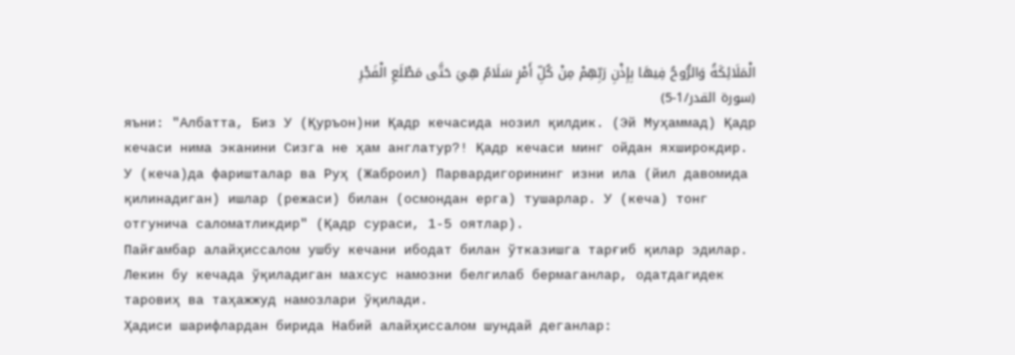الْمَلَائِكَةُ وَالرُّوحُ فِيهَا بِإِذْنِ رَبِّهِمْ مِنْ كُلِّ أَمْرٍ سَلَامٌ هِيَ حَتَّى مَطْلَعِ الْفَجْرِ
(سورة القدر/1-5)
яъни: "Албатта, Биз У (Қуръон)ни Қадр кечасида нозил қилдик. (Эй Муҳаммад) Қадр кечаси нима эканини Сизга не ҳам англатур?! Қадр кечаси минг ойдан яxширокдир. У (кеча)да фаришталар ва Руҳ (Жаброил) Парвардигорининг изни ила (йил давомида қилинадиган) ишлар (режаси) билан (осмондан ерга) тушарлар. У (кеча) тонг отгунича саломатликдир" (Қадр сураси, 1-5 оятлар).
Пайғамбар алайҳиссалом ушбу кечани ибодат билан ўтказишга тарғиб қилар эдилар. Лекин бу кечада ўқиладиган махсус намозни белгилаб бермаганлар, одатдагидек таровиҳ ва таҳажжуд намозлари ўқилади.
Ҳадиси шарифлардан бирида Набий алайҳиссалом шундай деганлар: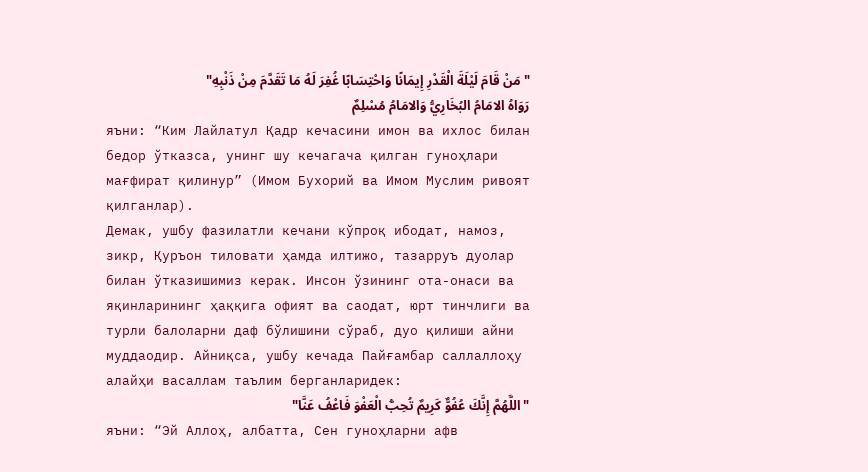"مَنْ قَامَ لَيْلَةَ الْقَدْرِ إِيمَانًا وَاحْتِسَابًا غُفِرَ لَهُ مَا تَقَدَّمَ مِنْ ذَنْبِهِ"
رَوَاهُ الامَامُ البُخَارِيُّ وَالامَامُ مُسْلِمٌ
яъни: “Ким Лайлатул Қадр кечасини имон ва ихлос билан бедор ўтказса, унинг шу кечагача қилган гуноҳлари мағфират қилинур” (Имом Бухорий ва Имом Муслим ривоят қилганлар).
Демак, ушбу фазилатли кечани кўпроқ ибодат, намоз, зикр, Қуръон тиловати ҳамда илтижо, тазарруъ дуолар билан ўтказишимиз керак. Инсон ўзининг ота-онаси ва яқинларининг ҳаққига офият ва саодат, юрт тинчлиги ва турли балоларни даф бўлишини сўраб, дуо қилиши айни муддаодир. Айниқса, ушбу кечада Пайғамбар саллаллоҳу алайҳи васаллам таълим берганларидек:
"اللَّهُمَّ إِنَّكَ عُفُوٌّ كَرِيمٌ تُحِبُّ الْعَفْوَ فَاعْفُ عَنَّا"
яъни: “Эй Аллоҳ, албатта, Сен гуноҳларни афв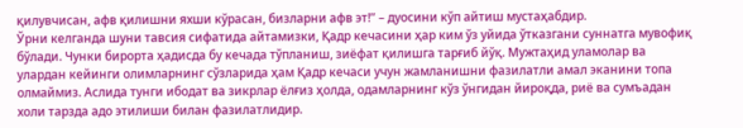қилувчисан, афв қилишни яхши кўрасан, бизларни афв эт!” – дуосини кўп айтиш мустаҳабдир.
Ўрни келганда шуни тавсия сифатида айтамизки, Қадр кечасини ҳар ким ўз уйида ўтказгани суннатга мувофиқ бўлади. Чунки бирорта ҳадисда бу кечада тўпланиш, зиёфат қилишга тарғиб йўқ. Мужтаҳид уламолар ва улардан кейинги олимларнинг сўзларида ҳам Қадр кечаси учун жамланишни фазилатли амал эканини топа олмаймиз. Аслида тунги ибодат ва зикрлар ёлғиз ҳолда, одамларнинг кўз ўнгидан йироқда, риё ва сумъадан холи тарзда адо этилиши билан фазилатлидир.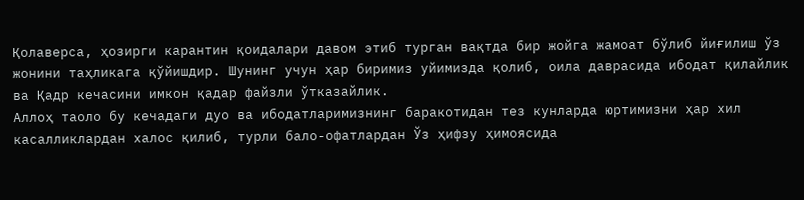Қолаверса, ҳозирги карантин қоидалари давом этиб турган вақтда бир жойга жамоат бўлиб йиғилиш ўз жонини таҳликага қўйишдир. Шунинг учун ҳар биримиз уйимизда қолиб, оила даврасида ибодат қилайлик ва Қадр кечасини имкон қадар файзли ўтказайлик.
Аллоҳ таоло бу кечадаги дуо ва ибодатларимизнинг баракотидан тез кунларда юртимизни ҳар хил касалликлардан халос қилиб, турли бало-офатлардан Ўз ҳифзу ҳимоясида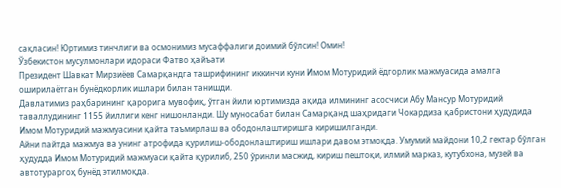сақласин! Юртимиз тинчлиги ва осмонимиз мусаффалиги доимий бўлсин! Омин!
Ўзбекистон мусулмонлари идораси Фатво ҳайъати
Президент Шавкат Мирзиёев Самарқандга ташрифининг иккинчи куни Имом Мотуридий ёдгорлик мажмуасида амалга оширилаётган бунёдкорлик ишлари билан танишди.
Давлатимиз раҳбарининг қарорига мувофиқ, ўтган йили юртимизда ақида илмининг асосчиси Абу Мансур Мотуридий таваллудининг 1155 йиллиги кенг нишонланди. Шу муносабат билан Самарқанд шаҳридаги Чокардиза қабристони ҳудудида Имом Мотуридий мажмуасини қайта таъмирлаш ва ободонлаштиришга киришилганди.
Айни пайтда мажмуа ва унинг атрофида қурилиш-ободонлаштириш ишлари давом этмоқда. Умумий майдони 10,2 гектар бўлган ҳудудда Имом Мотуридий мажмуаси қайта қурилиб, 250 ўринли масжид, кириш пештоқи, илмий марказ, кутубхона, музей ва автотураргоҳ бунёд этилмоқда.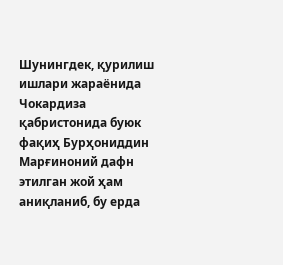Шунингдек, қурилиш ишлари жараёнида Чокардиза қабристонида буюк фақиҳ Бурҳониддин Марғиноний дафн этилган жой ҳам аниқланиб, бу ерда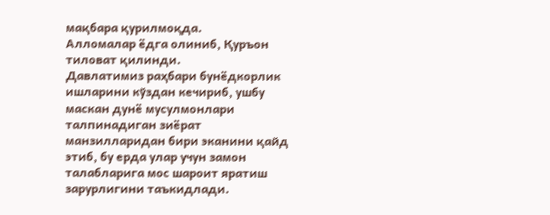мақбара қурилмоқда.
Алломалар ёдга олиниб, Қуръон тиловат қилинди.
Давлатимиз раҳбари бунёдкорлик ишларини кўздан кечириб, ушбу маскан дунё мусулмонлари талпинадиган зиёрат манзилларидан бири эканини қайд этиб, бу ерда улар учун замон талабларига мос шароит яратиш зарурлигини таъкидлади.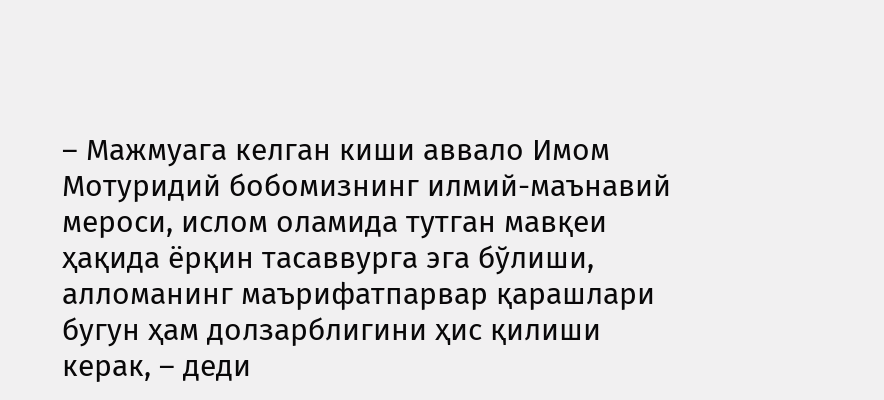– Мажмуага келган киши аввало Имом Мотуридий бобомизнинг илмий-маънавий мероси, ислом оламида тутган мавқеи ҳақида ёрқин тасаввурга эга бўлиши, алломанинг маърифатпарвар қарашлари бугун ҳам долзарблигини ҳис қилиши керак, – деди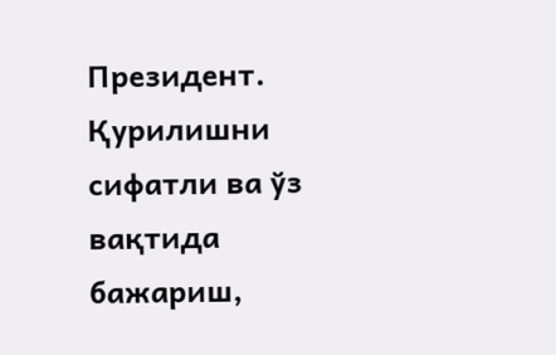Президент.
Қурилишни сифатли ва ўз вақтида бажариш,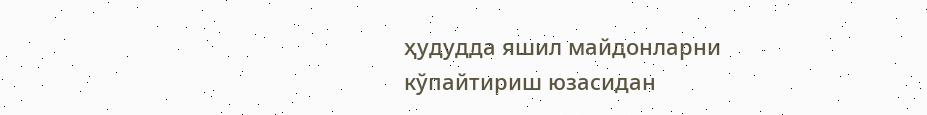ҳудудда яшил майдонларни кўпайтириш юзасидан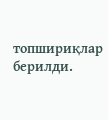топшириқлар берилди.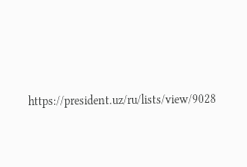https://president.uz/ru/lists/view/9028